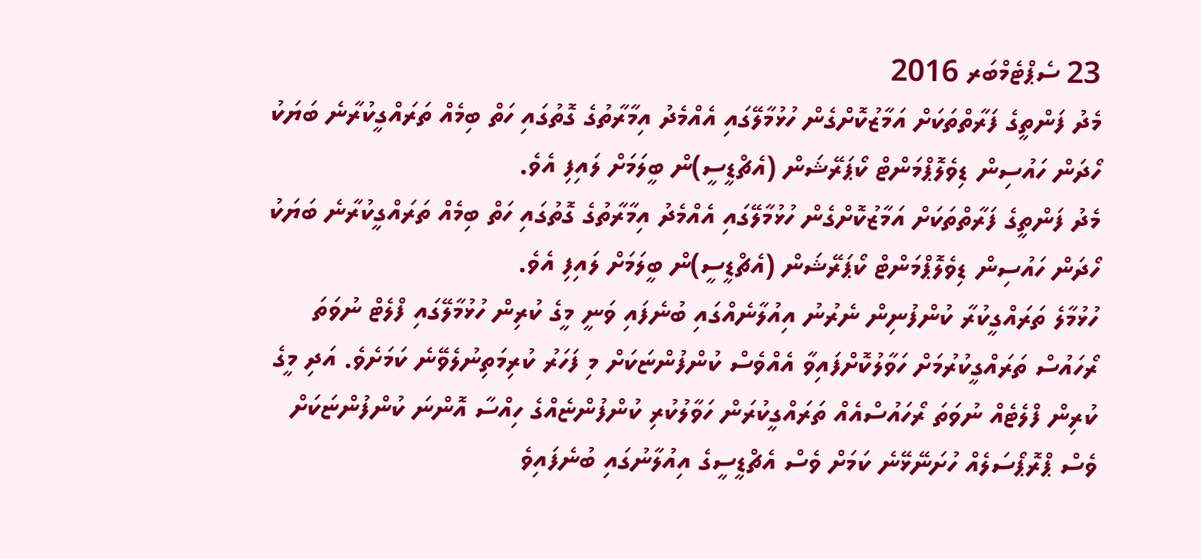23 ސެޕްޓެމްބަރ 2016
މެދު ފަންތީގެ ފަރާތްތަކަށް އަމާޒުކޮށްގެން ހުޅުމާލޭގައި އެއްމެދު އިމާރާތުގެ ގޮތުގައި ހަތް ބިމެއް ތަރައްގީކުރާނެ ބަޔަކު ހޯދަން ހައުސިން ޑިވެލޮޕްމަންޓް ކޯޕަރޭޝަން (އެޗްޑީސީ)ން ބީލަމަށް ލައިފި އެވެ.
މެދު ފަންތީގެ ފަރާތްތަކަށް އަމާޒުކޮށްގެން ހުޅުމާލޭގައި އެއްމެދު އިމާރާތުގެ ގޮތުގައި ހަތް ބިމެއް ތަރައްގީކުރާނެ ބަޔަކު ހޯދަން ހައުސިން ޑިވެލޮޕްމަންޓް ކޯޕަރޭޝަން (އެޗްޑީސީ)ން ބީލަމަށް ލައިފި އެވެ.
ހުޅުމާލެ ތަރައްގީކުރާ ކުންފުނިން ނެރުނު އިއުލާނެއްގައި ބުނެފައި ވަނީ މީގެ ކުރިން ހުޅުމާލޭގައި ފްލެޓް ނުވަތަ ރޯހައުސް ތަރައްގީކުރުމަށް ހަވާލުކޮށްފައިވާ އެއްވެސް ކުންފުންޏަކަށް މި ފަހަރު ކުރިމަތިނުލެވޭނެ ކަމަށެވެ. އަދި މީގެ ކުރިން ފްލެޓެއް ނުވަތަ ރޯހައުސްއެއް ތަރައްގީކުރަން ހަވާލުކުރި ކުންފުންޏެއްގެ ހިއްސާ އޮންނަ ކުންފުންޏަކަށް ވެސް ޕްރޮޕޯސަލެއް ހުށަނޭޅޭނެ ކަމަށް ވެސް އެޗްޑީސީގެ އިއުލާނުގައި ބުނެފައިވެ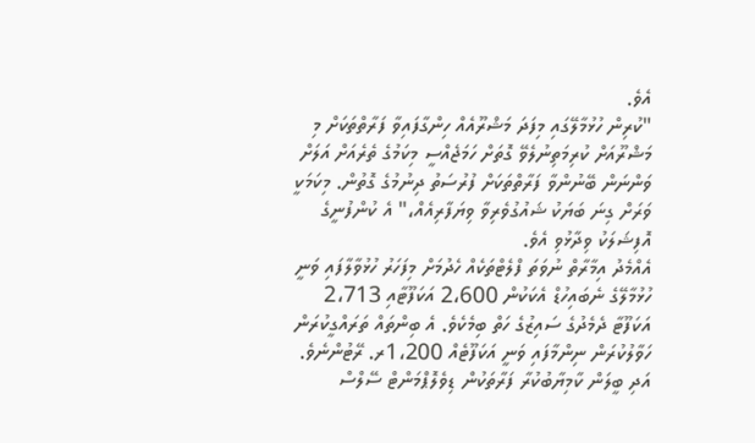އެވެ.
"ކުރިން ހުޅުމާލޭގައި މިފަދަ މަޝްރޫއެއް ހިންގާފައިވާ ފަރާތްތަކަށް މި މަޝްރޫއަށް ކުރިމަތިނުލެވޭ ގޮތަށް ހަމަޖެއްސީ މިކަމުގެ ތެރެއަށް އަލަށް ވަންނަން ބޭނުންވާ ފަރާތްތަކަށް ފުރުސަތު ދިނުމުގެ ގޮތުން. މިކަމަކީ ވަރަށް ގިނަ ބަޔަކު ޝައުގުވެރިވާ ވިޔަފާރިއެއް،" އެ ކުންފުނީގެ އޮފިޝަލަކު ވިދާޅުވި އެވެ.
އެއްމެދު އިމާރާތް ނުވަތަ ފްލެޓްތަކެއް ހެދުމަށް މިފަހަރު ހުޅުވާލާފައި ވަނީ ހުޅުމާލޭގެ ނެބައިހުޑް އެކަކުން 2،600 އަކަފޫޓާއި 2،713 އަކަފޫޓާ ދެމެދުގެ ސައިޒުގެ ހަތް ބިމެކެވެ. އެ ބިންތައް ތަރައްގީކުރަން ހަވާލުކުރަން ނިންމާފައި ވަނީ އަކަފޫޓެއް 1،200ރ. ރޭޓުންނެވެ. އަދި ބީލަން ކާމިޔާބުކުރާ ފަރާތަކުން ޑިވެލޮޕްމަންޓް ސޭލްސް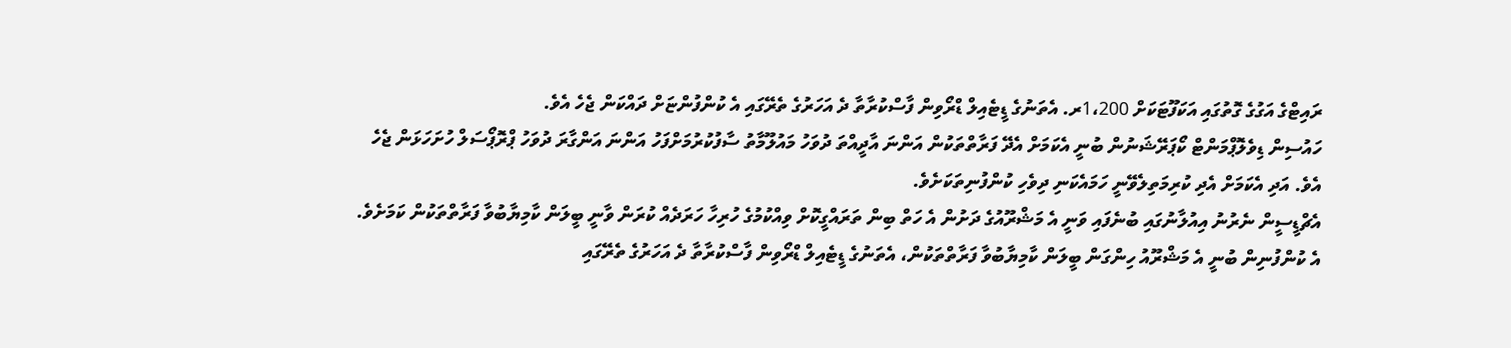ރައިޓްގެ އަގުގެ ގޮތުގައި އަކަފޫޓަކަށް 1،200ރ. އެތަނުގެ ޑީޓެއިލް ޑްރޯވިން ފާސްކުރާތާ ދެ އަހަރުގެ ތެރޭގައި އެ ކުންފުންޏަށް ދައްކަން ޖެހެ އެވެ.
ހައުސިން ޑިވެލޮޕްމަންޓް ކޯޕަރޭޝަނުން ބުނީ އެކަމަށް އެދޭ ފަރާތްތަކުން އަންނަ އާދީއްތަ ދުވަހު މައުލޫމާތު ސާފުކުރުމަށްފަހު އަންނަ އަންގާރަ ދުވަހު ޕްރޮޕޯސަލް ހުށަހަޅަން ޖެހެ އެވެ. އަދި އެކަމަށް އެދި ކުރިމަތިލެވޭނީ ހަމައެކަނި ދިވެހި ކުންފުނިތަކަށެވެ.
އެޗްޑީސީން ނެރުނު އިއުލާނުގައި ބުނެފައި ވަނީ އެ މަޝްރޫއުގެ ދަށުން އެ ހަތް ބިން ތަރައްގީކޮށް ވިއްކުމުގެ ހުރިހާ ހަރަދެއް ކުރަން ވާނީ ބީލަން ކާމިޔާބުވާ ފަރާތްތަކުން ކަމަށެވެ.
އެ ކުންފުނިން ބުނީ އެ މަޝްރޫއު ހިންގަން ބީލަން ކާމިޔާބުވާ ފަރާތްތަކުން، އެތަނުގެ ޑީޓެއިލް ޑްރޯވިން ފާސްކުރާތާ ދެ އަހަރުގެ ތެރޭގައި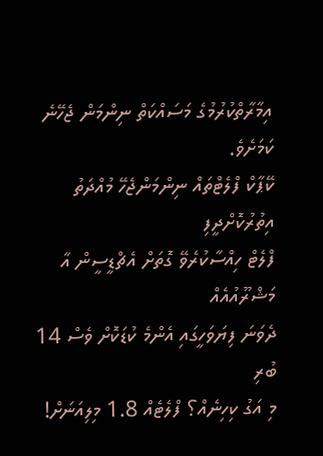އިމާރާތްކުރުމުގެ މަސައްކަތް ނިންމަން ޖެހޭނެ ކަމަށެވެ.
ކޭޕާކް ފްލެޓްތައް ނިންމަންޖެހޭ މުއްދަތު އިތުރުކޮށްދީފި
ފްލެޓް ހިއްސާކުރެވޭ ގޮތަށް އެޗްޑީސީން އާ މަޝްރޫއުއެއް
ދެވަނަ ފިޔަވަހީގައި އެންމެ ކުޑަކޮށް ވެސް 14 ބުރި
މި އަގު ކިހިނެއް؟ ފްލެޓެއް 1.8 މިލިއަނަށް!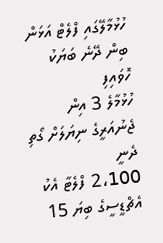ހުޅުމާލޭގައި ފްލެޓް އަޅަން ބިން ދޭނެ ބަޔަކު ހޮވައިފި
ހުޅުމާލެ 3 އިން ޖެނުއަރީގެ ނިޔަލަށް ގޯތި ދެނީ
2،100 ފްލެޓާ އެކު އެޗްޑީސީގެ ބިޔަ 15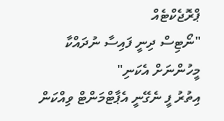ޕްރޮޖެކްޓެއް
"ނޯޓިސް ދިނީ ފައިސާ ނުދައްކާ މީހުންނަށް އެކަނި"
އިތުރު ފީ ނެގޭނީ އެޕާޓްމަންޓް ވިއްކަން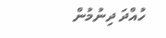ހުއްދަ ދިނުމުން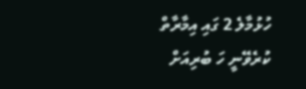ހުޅުމާލެ 2 ގައި އިމާރާތް ކުރެވޭނީ ހަ ބުރިއަށް